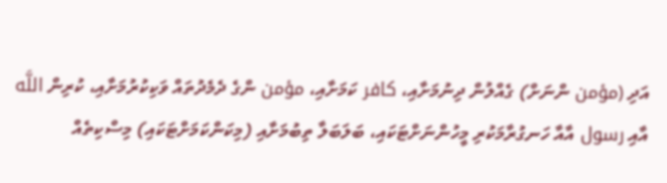އަދި (مؤمن ންނަށް) ގެއްލުން ދިނުމަށާއި، كافر ކަމަށާއި، مؤمن ންގެ ދެމެދުތައް ވަކިކުރުމަށާއި، ކުރިން اللَّه އާއި رسول އާއާ ހަނގުރާމަކުރި މީހުންނަށްޓަކައި، ބަލަބަލާ ތިބުމަށާއި (މިކަންކަމަށްޓަކައި) މިސްކިތެއް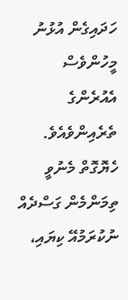ހަދައިގެން އުޅުނު މީހުންވެސް އެއުރެންގެ ތެރެއިންވެއެވެ. ހެޔޮގޮތް މެނުވީ ތިމަންމެން ގަސްދެއް ނުކުރަމުއޭ ކިޔައި،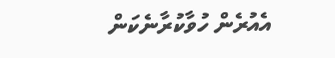އެއުރެން ހުވާކުރާނެކަން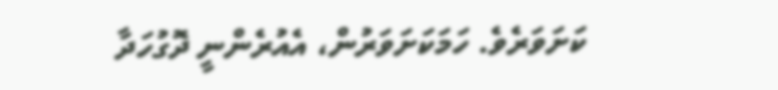ކަށަވަރެވެ. ހަމަކަށަވަރުން، އެއުރެންނީ ދޮގުހަދާ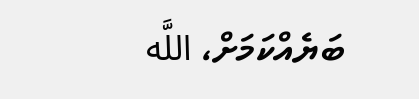ބަޔެއްކަމަށް، اللَّه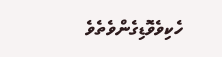ހެކިވެވޮޑިގެންވެތެވެ